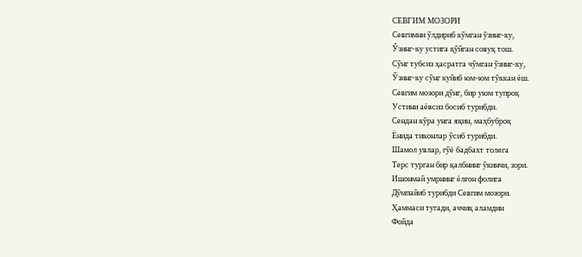СЕВГИМ МОЗОРИ
Севгимни ўлдириб кўмган ўзинг-ку,
Ўзинг-ку устига қўйган совуқ тош.
Сўнг тубсиз ҳасратга чўмган ўзинг-ку,
Ўзинг-ку сўнг куйиб юм-юм тўккан ёш.
Севгим мозори дўнг, бир уюм тупроқ
Устини аёвсиз босиб турибди.
Сендан кўра унга яқин, маҳбуброқ
Ёнида тиконлар ўсиб турибди.
Шамол увлар, гўё бадбахт толега
Терс турган бир қалбнинг ўкинчи, зори.
Ишонмай умрнинг ёлғон фолига
Дўмпайиб турибди Севгим мозори.
Ҳаммаси тугади, аччиқ аламдин
Фойда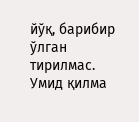йўқ, барибир ўлган тирилмас.
Умид қилма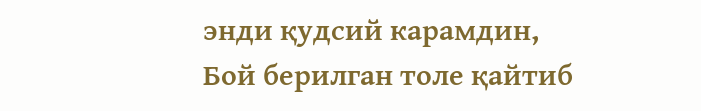энди қудсий карамдин,
Бой берилган толе қайтиб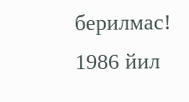берилмас!
1986 йил